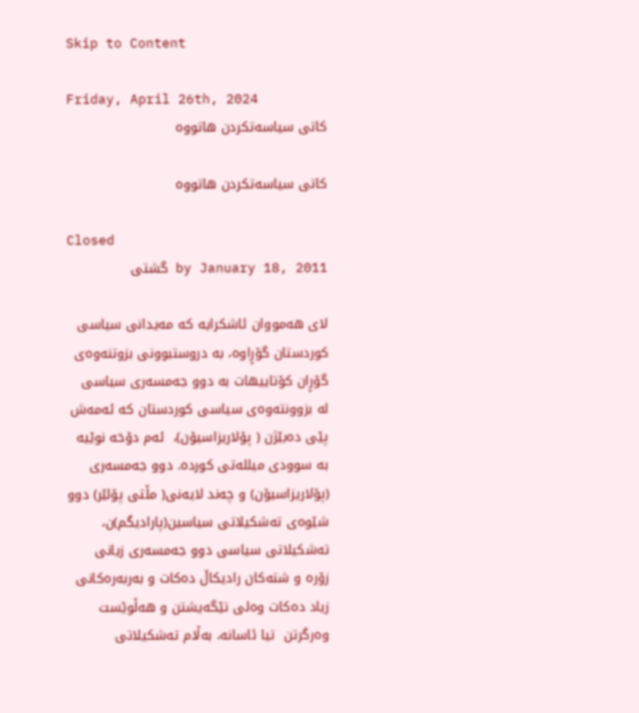Skip to Content

Friday, April 26th, 2024
کاتی سیاسه‌تکردن هاتووه‌

کاتی سیاسه‌تکردن هاتووه‌

Closed
by January 18, 2011 گشتی

لای هه‌مووان ئاشکرایه‌ که‌ مه‌یدانی سیاسی کوردستان گۆڕاوه‌، به‌ دروستبوونی بزوتنه‌وه‌ی گۆڕان کۆتاییهات به‌ دوو جه‌مسه‌ری سیاسی له‌ بزوونته‌وه‌ی سیاسی کوردستان که‌ ئه‌مه‌ش پێی ده‌بێژن ( پۆلاریزاسیۆن)، ‌ ئه‌م دۆخه‌ نوێیه‌ به‌ سوودی میلله‌تی کورده‌. دوو جه‌مسه‌ری (پۆلاریزاسیۆن) و‌ چه‌ند لایه‌نی( مڵتی پۆلێر) دوو شێوه‌ی ته‌شکیلاتی سیاسین(پارادیگم)ن، ته‌شکیلاتی سیاسی دوو جه‌مسه‌ری زیانی زۆره‌ و شته‌کان رادیکاڵ ده‌کات و به‌ربه‌ره‌کانی زیاد ده‌کات وه‌لی تێگه‌یشتن و هه‌ڵوێست وه‌رگرتن  تیا ئاسانه‌، به‌ڵام ته‌شکیلاتی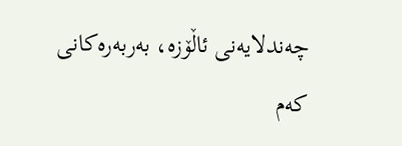چه‌ندلایه‌نی ئاڵۆزه‌، به‌ربه‌ره‌کانی که‌م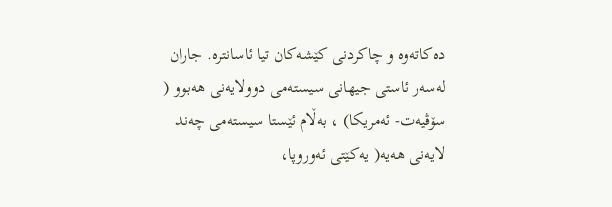ده‌کاته‌وه‌ و چاکردنی کێشه‌کان تیا ئاسانتره‌. جاران له‌سه‌ر ئاستی جیهانی سیسته‌می دوولایه‌نی هه‌بوو ( سۆڤیه‌ت- ئه‌مریکا) ، به‌ڵام ئێستا سیسته‌می چه‌ند لایه‌نی هه‌یه‌( یه‌کێتی ئه‌وروپا،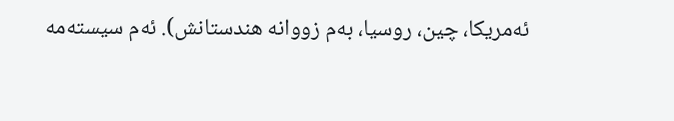ئه‌مریکا، چین، روسیا، به‌م زووانه‌ هندستانش). ئه‌م سیسته‌مه‌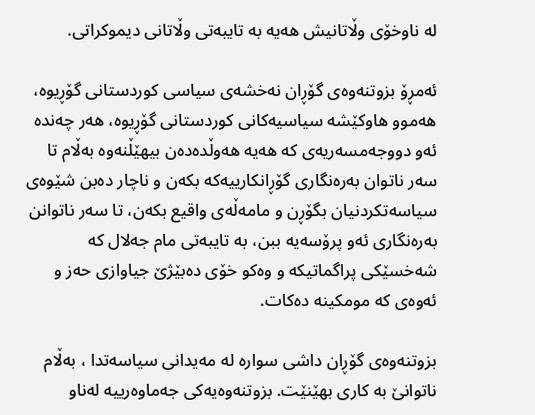له‌ ناوخۆی وڵاتانیش هه‌یه به‌ تایبه‌تی وڵاتانی دیموکراتی‌.

ئه‌مڕۆ بزوتنه‌وه‌ی گۆڕان نه‌خشه‌ی سیاسی کوردستانی گۆڕیوه‌، هه‌موو هاوکێشه‌ سیاسیه‌کانی کوردستانی گۆڕیوه‌، هه‌ر چه‌نده‌ ئه‌و دووجه‌مسه‌ریه‌ی که‌ هه‌یه‌ هه‌وڵده‌ده‌ن بیهێڵنه‌وه‌ به‌ڵام تا سه‌ر ناتوان به‌ره‌نگاری گۆڕانکارییه‌که‌ بکه‌ن و ناچار ده‌بن شێوه‌ی سیاسه‌تکردنیان بگۆڕن و مامه‌ڵه‌ی واقیع بکه‌ن، تا سه‌ر ناتوانن به‌ره‌نگاری ئه‌و پرۆسه‌یه‌ ببن، به‌ تایبه‌تی مام جه‌لال که‌ شه‌خسێکی پراگماتیکه‌ و وه‌کو خۆی ده‌بێژێ جیاوازی حه‌ز و ئه‌وه‌ی که‌ مومکینه‌ ده‌کات.

بزوتنه‌وه‌ی گۆڕان داشی سواره‌ له‌ مه‌یدانی سیاسه‌تدا ، به‌ڵام ناتوانێ به‌ کاری بهێنێت. بزوتنه‌وه‌یه‌کی جه‌ماوه‌رییه‌ له‌ناو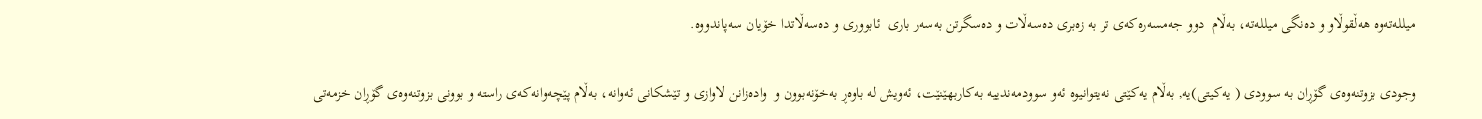میلله‌ته‌وه‌ هه‌ڵقوڵاو و ده‌نگی میلله‌ته‌، به‌ڵام  دوو جه‌مسه‌ره‌که‌ی تر به‌ زه‌بری ده‌سه‌ڵات و ده‌سگرتن به‌سه‌ر با‌ری  ئابووری و ده‌سه‌ڵاتدا خۆیان سه‌پاندووه‌.

وجودی بزوتنه‌وه‌ی گۆڕان به‌ سوودی ( یه‌کیتی)یه, به‌ڵام یه‌کێتی نه‌یتوانیوه‌ ئه‌و سوودمه‌ندییه‌ به‌کاربهێنێت، ئه‌ویش له‌ باوه‌ڕ به‌خۆنه‌بوون و  واده‌زانن لاواز‌ی و تێشکانی ئه‌وانه‌، به‌ڵام پێچه‌وانه‌که‌ی راسته‌ و بوونی بزوتنه‌وه‌ی گۆڕان خزمه‌تی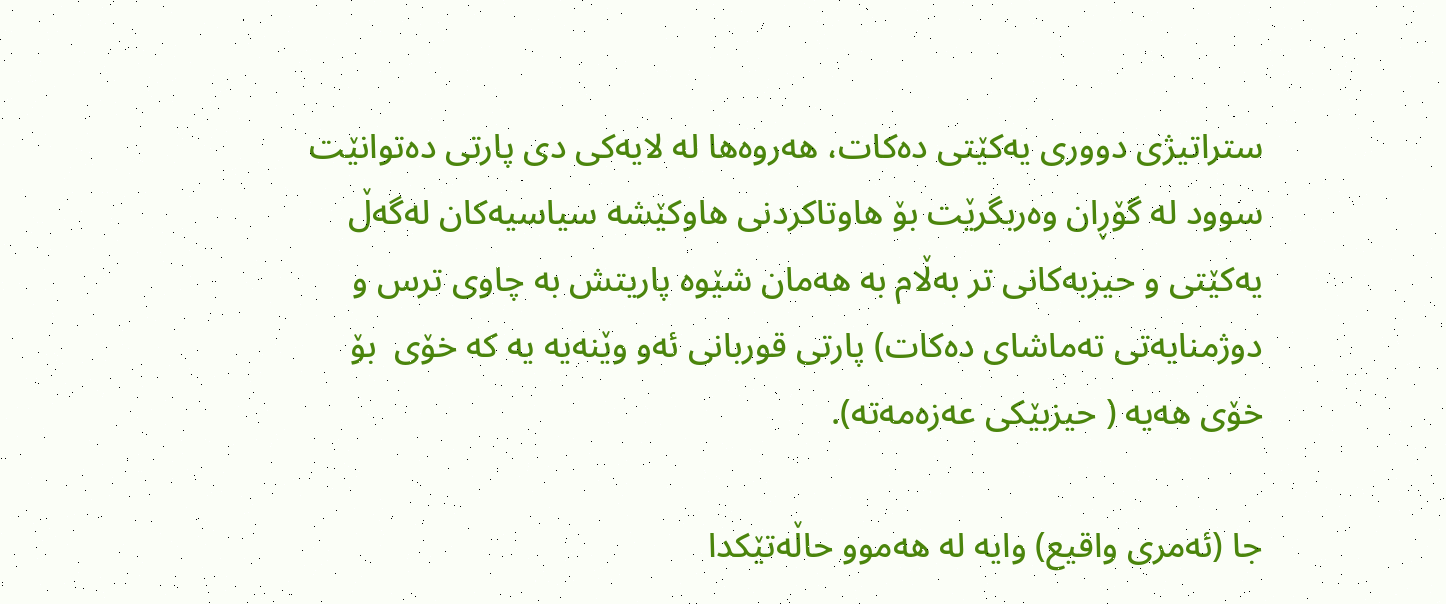ستراتیژی دووری یه‌کێتی ده‌کات، هه‌روه‌ها له‌ لایه‌کی دی پارتی ده‌توانێت سوود له‌ گۆڕان وه‌ربگرێت بۆ هاوتاکردنی هاوکێشه‌ سیاسیه‌کان له‌گه‌ڵ یه‌کێتی و حیزبه‌کانی تر به‌ڵام به‌ هه‌مان شێوه‌ پاریتش به‌ چاوی ترس و دوژمنایه‌تی ته‌ماشای ده‌کات) پارتی قوربانی ئه‌و وێنه‌یه‌ یه‌ که‌ خۆی  بۆ خۆی هه‌یه‌ ( حیزبێکی عه‌زه‌مه‌ته‌).

جا (ئه‌مری واقیع) وایه‌ له‌ هه‌موو حاڵه‌تێکدا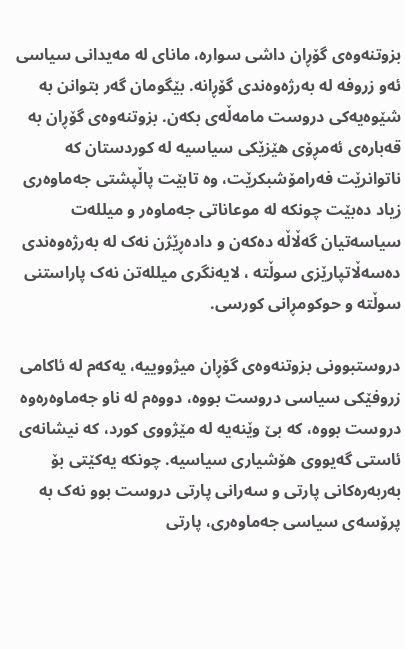بزوتنه‌وه‌ی گۆڕان داشی سواره‌، مانای له‌ مه‌یدانی سیاسی  ئه‌و زروفه‌‌ له‌ به‌رژه‌وه‌ندی گۆڕانه‌. بێگومان گه‌ر بتوانن به‌ شێوه‌یه‌کی دروست مامه‌ڵه‌ی بکه‌ن. بزوتنه‌وه‌ی گۆڕان به‌ قه‌باره‌ی ئه‌مڕۆی هێزێکی سیاسیه‌ له‌ کوردستان که‌ ناتوانرێت فه‌رامۆشبکرێت، وه‌ تابێت پاڵپشتی جه‌ماوه‌ری زیاد ده‌بێت چونکه‌ له‌ موعاناتی جه‌ماوه‌ر و میلله‌ت سیاسه‌تیان گه‌ڵاڵه‌ ده‌که‌ن و داده‌ڕێژن نه‌ک له‌ به‌رژه‌وه‌ندی ده‌سه‌ڵاتپارێزی سوڵته‌ ، لایه‌نگری میلله‌تن نه‌ک پاراستنی سوڵته‌ و حوکومڕانی کورسی.

در‌وستبوونی بزوتنه‌وه‌ی گۆڕان میژووییه‌، یه‌که‌م له‌ ئاکامی زروفێکی سیاسی دروست بووه‌، دووه‌م له‌ ناو جه‌ماوه‌ره‌وه‌ دروست بووه،‌ که‌ بێ وێنه‌یه‌ له‌ مێژووی کورد، که‌ نیشانه‌ی ئاستی گه‌یووی هۆشیاری سیاسیه‌. چونکه‌ یه‌کێتی بۆ به‌ربه‌ره‌کانی پارتی و سه‌رانی پارتی دروست بوو نه‌ک به‌ پرۆسه‌ی سیاسی جه‌ماوه‌ری، پارتی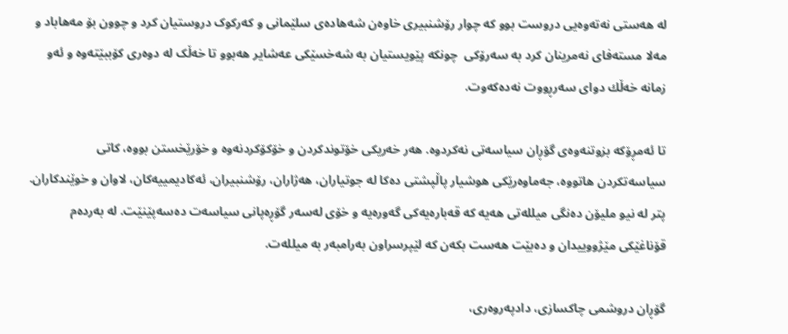له‌ هه‌ستی نه‌ته‌وه‌یی دروست بوو که‌ چوار رۆشنبیری خاوه‌ن شه‌هاده‌ی سلێمانی و که‌رکوک دروستیان کرد و چوون بۆ‌ مه‌هاباد و مه‌لا مسته‌فای نه‌مرینان کرد به‌ سه‌رۆکی  چونکه‌ پێویستیان به‌ شه‌خسێکی عه‌شایر هه‌بوو تا خه‌ڵک له‌ دوه‌ری کۆببێته‌وه‌ و ئه‌و زمانه‌ خه‌ڵك دوای سه‌رڕووت نه‌ده‌که‌وت.

تا ئه‌‌مڕۆکه‌ بزوتنه‌وه‌ی گۆڕان سیاسه‌تی نه‌کردوه‌. هه‌ر خه‌ریکی خۆتوندکردن و خۆکۆکردنه‌وه‌ و خۆرێخستن بووه‌، کاتی سیاسه‌تکرد‌ن هاتووه‌، جه‌ماوه‌رێکی هوشیار پاڵپشتی ده‌کا له‌ جوتیاران، هه‌ژاران، رۆشنبیران، ئه‌کادیمییه‌کان، لاوان و خوێندکاران. پتر له‌ نیو ملیۆن ده‌نگی میلله‌تی هه‌یه‌ که‌ قه‌باره‌یه‌کی گه‌وره‌یه‌ و خۆی له‌سه‌ر گۆڕه‌پانی سیاسه‌ت ده‌سه‌پێنێت. له‌ به‌رده‌م قۆناغێکی مێژووییدان و ده‌بێت هه‌ست بکه‌ن که‌ لێپرسراون به‌رامبه‌ر به‌ میلله‌ت.

گۆڕان دروشمی چاکسازی، دادپه‌روه‌ری،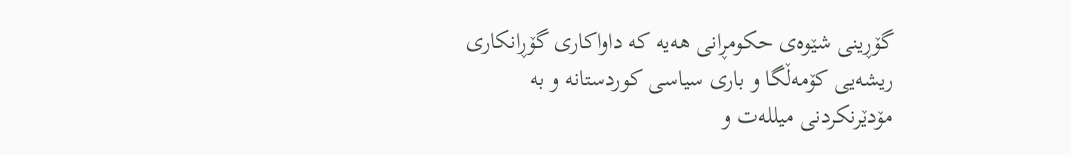گۆڕینی شێوه‌ی حکومڕانی هه‌یه‌ که‌ داواکاری گۆڕانکاری ریشه‌یی کۆمه‌ڵگا و باری سیاسی کوردستانه‌ و به‌ مۆدێرنکردنی میلله‌ت و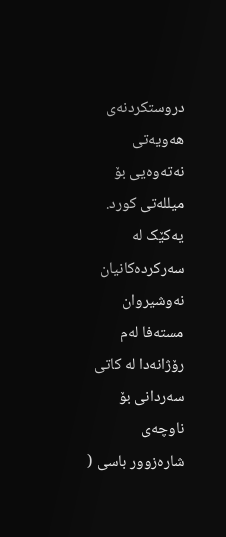دروستکردنه‌ی هه‌ویه‌تی نه‌ته‌وه‌یی بۆ میلله‌تی کورد. یه‌کێک له‌ سه‌رکرده‌کانیان نه‌وشیروان مسته‌فا له‌م رۆژانه‌دا له‌ کاتی سه‌ردانی بۆ ناوچه‌ی شاره‌زوور باسی (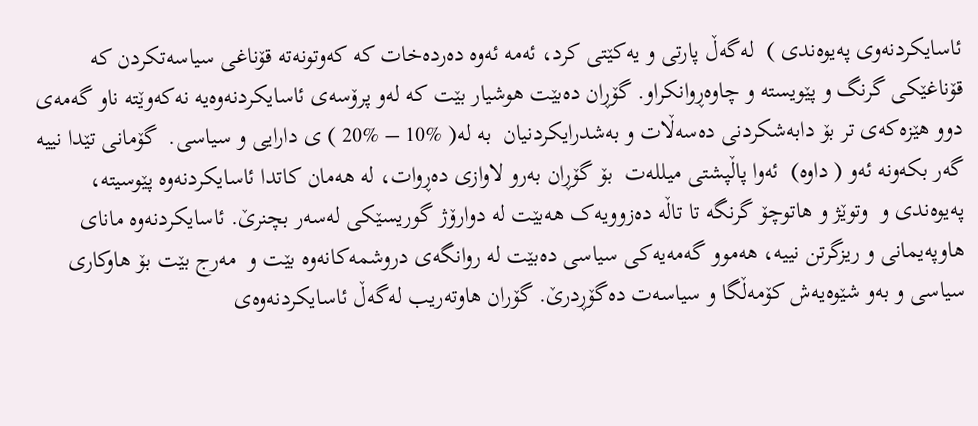ئاسایکردنه‌وی په‌یوه‌ندی )  له‌گه‌ڵ پارتی و یه‌کێتی کرد، ئه‌مه‌ ئه‌وه‌ ده‌رده‌خات که‌ که‌وتونه‌ته‌ قۆناغی سیاسه‌تکردن که‌ قۆناغێکی گرنگ و پێویسته و چاوه‌ڕوانکراو‌. گۆڕان ده‌بێت هوشیار بێت که‌ له‌و پرۆسه‌ی ئاسایکردنه‌وه‌یه‌‌ نه‌که‌وێته‌ ناو گه‌مه‌ی دوو هێزه‌که‌ی تر بۆ دابه‌شکردنی ده‌سه‌ڵات و به‌شدرایکردنیان ‌ به‌ له( %10 – %20 ) ی دارایی و سیاسی.  گۆمانی تێدا نییه‌ گه‌ر بکه‌ونه‌ ئه‌و ( داوه‌)  ئه‌وا پاڵپشتی میلله‌ت  بۆ گۆڕان به‌رو لاوازی ده‌ڕوات، له‌ هه‌مان کاتدا ئاسایکردنه‌وه‌ پێوسیته‌، په‌یوه‌ندی و  وتوێژ و هاتوچۆ گرنگه‌ تا تاڵه‌ ده‌زوویه‌ک هه‌بێت له‌ دوارۆژ گوریسێکی له‌سه‌ر بچنرێ. ئاسایکردنه‌وه‌ مانای هاوپه‌یمانی و ریزگرتن نییه‌، هه‌موو گه‌مه‌یه‌کی سیاسی ده‌بێت له‌ روانگه‌ی دروشمه‌کانه‌وه‌ بێت و  مه‌رج بێت بۆ هاوکاری سیاسی و به‌و شێوه‌یه‌ش کۆمه‌ڵگا و‌ سیاسه‌ت ده‌گۆڕدرێ. گۆران هاوته‌ریب له‌گه‌ڵ ئاسایکردنه‌وه‌ی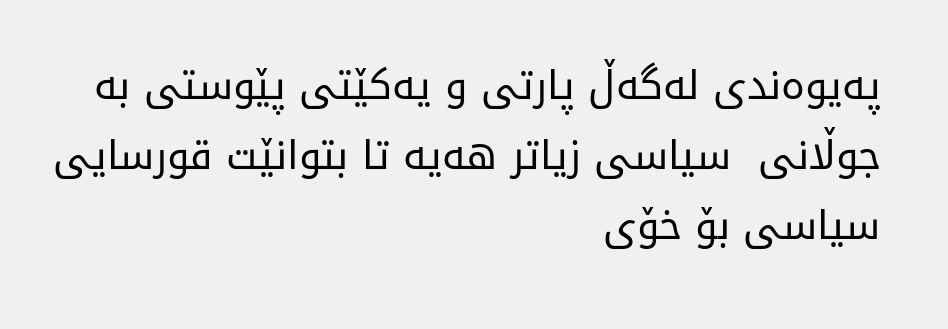په‌یوه‌ندی له‌گه‌ڵ پارتی و یه‌کێتی پێوستی به‌ جوڵانی  سیاسی زیاتر هه‌یه‌ تا بتوانێت قورسایی سیاسی بۆ خۆی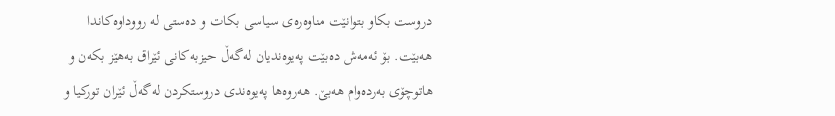دروست بکاو بتوانێت مناوه‌ره‌ی سیاسی بکات و ده‌ستی له‌ رووداوه‌کاندا هه‌بێت. بۆ ئه‌مه‌ش ده‌بێت په‌یوه‌ندیان له‌گه‌ڵ حیزبه‌کانی ئێراق به‌هێز بکه‌ن و هاتوچۆی به‌رده‌وام هه‌بێ. هه‌روه‌ها په‌یوه‌ندی دروستکردن له‌گه‌ڵ ئێران تورکیا و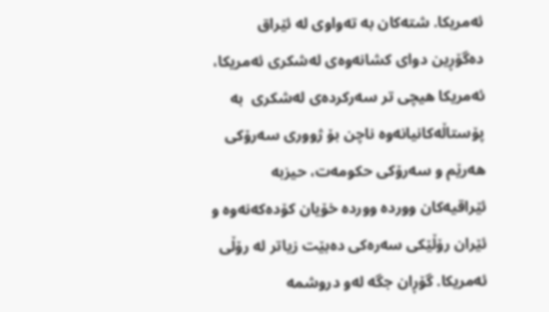ئه‌مریکا. شته‌کان به‌ ته‌واوی له‌ ئێراق ده‌گۆڕین دوای کشانه‌وه‌ی له‌شکری ئه‌مریکا،   ئه‌مریکا هیچی تر سه‌رکرده‌ی له‌شکری  به‌ پۆستاڵه‌کانیانه‌وه‌ ناچن بۆ ژووری سه‌رۆکی هه‌رێم و سه‌رۆکی حکومه‌ت، حیزبه‌ ئێراقیه‌کان وورده‌ وورده‌ خۆیان کۆده‌که‌نه‌وه‌ و ئێران رۆڵێکی سه‌ره‌کی ده‌بێت زیاتر له‌ رۆڵی ئه‌مریکا. گۆڕان جگه‌ له‌و دروشمه‌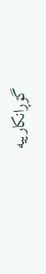گۆڕانکارییه‌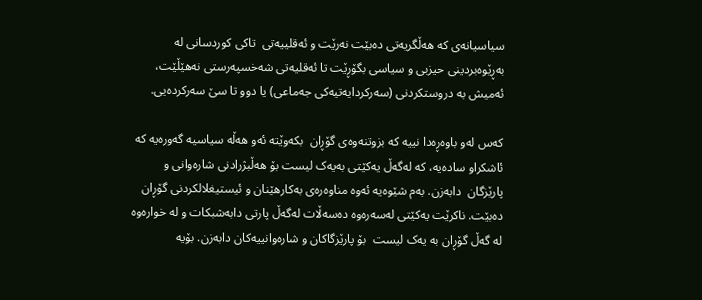سیاسیانه‌ی که‌ هه‌ڵگریه‌تی ده‌بێت نه‌رێت و ئه‌قلییه‌تی  تاکی کوردسانی له‌ به‌ڕێوه‌بردینی حیزبی و سیاسی بگۆڕێت تا ئه‌قلیه‌تی شه‌خسپه‌رستی نه‌هێڵێت، ئه‌میش به‌ دروستکردنی (سه‌رکردایه‌تیه‌کی جه‌ماعی) یا دوو تا سێ سه‌رکرده‌یی.

که‌س له‌و باوه‌ڕه‌دا نییه‌ که‌ بزوتنه‌وه‌ی گۆڕان  بکه‌وێته‌ ئه‌و هه‌ڵه‌ سیاسیه‌ گه‌وره‌یه‌ که‌ ئاشکراو ساده‌یه،‌ که‌ له‌گه‌ڵ یه‌کێتی به‌یه‌ک لیست بۆ‌ هه‌ڵبژرادنی شاره‌وانی و پارێزگان  دابه‌زن. به‌م شێوه‌یه‌‌ ئه‌وه‌ مناوه‌ره‌ی به‌کارهێنان و ئیستیغلالکردنی گۆڕان ده‌بێت. ناکرێت یه‌کێتی له‌سه‌ره‌وه‌ ده‌سه‌ڵات له‌گه‌ڵ پارتی دابه‌شبکات و‌ له‌ خواره‌وه‌ له‌ گه‌ڵ گۆڕان به‌ یه‌ک لیست  بۆ پارێزگاکان و شاره‌وانییه‌کان دابه‌زن. بۆیه‌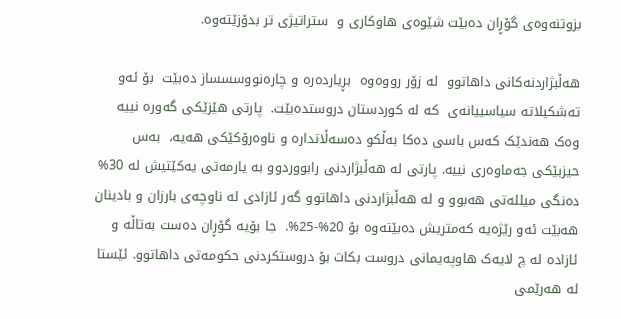بزوتنه‌وه‌ی گۆڕان ده‌بێت شێوه‌ی هاوکاری و  ستراتیژی تر بدۆزێته‌وه‌.

هه‌ڵبژاردنه‌کانی داهاتوو  له‌ زۆر رووه‌وه‌  بڕیارده‌ره‌ و چاره‌نووسسساز ده‌بێت  بۆ ئه‌و ته‌شکیلاته‌ سیاسییانه‌ی  که‌ له‌ کوردستان دروستده‌بێت.  پارتی هێزێکی گه‌وره‌ نییه‌ وه‌ک هه‌ندێک که‌س باسی ده‌کا به‌ڵکو ده‌سه‌ڵاتداره و ناوه‌رۆکێکی هه‌یه‌،  به‌س حیزبێکی جه‌ماوه‌ری نییه‌‌. پارتی له‌ هه‌ڵبژاردنی رابووردوو به‌ یارمه‌تی یه‌کێتیش له‌ 30% ده‌نگی میلله‌تی ‌هه‌بوو و له‌ هه‌ڵبژاردنی داهاتوو گه‌ر ئازادی له‌ ناوچه‌ی بارزان و بادینان هه‌بێت ئه‌و رێژه‌یه‌ که‌متریش ده‌بێته‌وه‌ بۆ 20%-25%.  جا بۆیه‌ گۆڕان ده‌ست به‌تاڵه‌ و ئازاده‌ له‌ چ لایه‌ک هاوپه‌یمانی دروست بکات بۆ دروستکردنی حکومه‌تی داهاتوو. ئێستا له‌ هه‌رێمی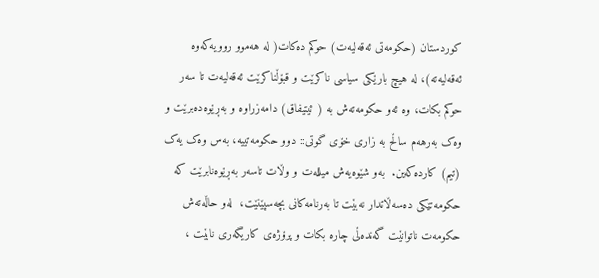کوردستان (حکومه‌تی ئه‌قه‌لیه‌ت) حوکم ده‌کات( له‌ هه‌موو روویه‌که‌وه‌ ئه‌قه‌لیه‌ته‌)، له‌ هیچ بارێکی سیاسی ناکرێت و قبۆڵناکرێت ئه‌قه‌لیه‌ت تا سه‌ر حوکم بکات، وه‌ ئه‌و حکومه‌ته‌ش به‌ ( ئیتیفاق) دامه‌زراوه‌ و به‌ڕێوه‌ده‌برێت و وه‌ک به‌رهه‌م ساڵح به‌ زاری خۆی گوتی:: دوو حکومه‌تییه‌، به‌س وه‌ک یه‌ک (تیم) کارده‌که‌ین.  به‌و شێوه‌یه‌ش میلله‌ت و وڵات تاسه‌ر به‌ڕێوه‌نابرێت که‌ حکومه‌تێکی ده‌سه‌ڵاتدار نه‌بێت تا به‌رنامه‌کانی بچه‌سپێنێت،  له‌و حاڵه‌ته‌ش حکومه‌ت ناتوانێت گه‌نده‌ڵی چاره‌ بکات و پرۆژه‌ی کاریگه‌ری نابێت ،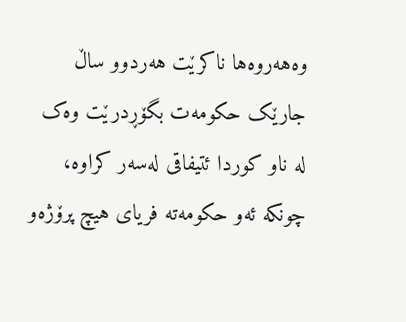وه‌هه‌روه‌ها ناکرێت هه‌ردوو ساڵ جارێک حکومه‌ت بگۆڕدرێت وه‌ک له‌ ناو کوردا ئتیفاقی له‌سه‌ر کراوه،‌ چونکه‌ ئه‌و حکومه‌ته‌ فریای هیچ پرۆژه‌و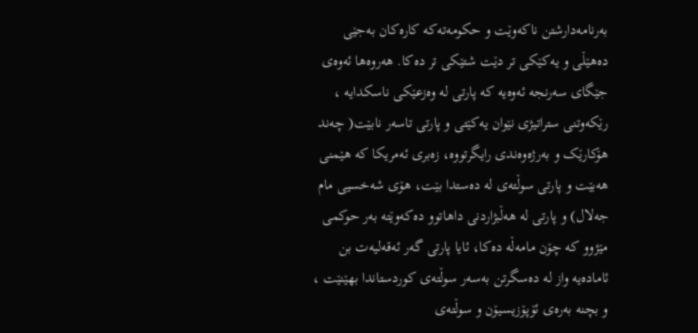به‌رنامه‌دارشتن ناکه‌وێت و حکومه‌ته‌که‌ کاره‌کان به‌جێی ده‌هێڵی و یه‌کێکی تر دێت شتێکی تر ده‌کا. هه‌روه‌ها ئه‌وه‌ی جێگای سه‌رنجه‌ ئه‌وه‌یه‌ که‌ پارتی له‌ وه‌زعێکی ناسکدایه ، رێکه‌وتنی ستراتیژی نێوان یه‌کێتی و پارتی تاسه‌ر نابێت( چه‌ند هۆکارێک و به‌رژه‌وه‌ندی رایگرتووه‌، زه‌بری ئه‌مریکا‌ که‌ هێمنی هه‌بێت و پارتی سوڵته‌ی له‌ ده‌ستدا بێت، هۆی شه‌خسیی مام جه‌لال) و پارتی له‌ هه‌ڵبژاردنی داهاتوو ده‌که‌وێته‌ به‌ر حوکمی مێژوو که‌ چۆن مامه‌ڵه‌ ده‌کا، ئایا پارتی گه‌ر ئه‌قه‌لیه‌ت بن ئاماده‌یه‌ واز له‌ ده‌سگرتن به‌سه‌ر سوڵته‌ی کوردستاندا بهێنێت ، و بچنه‌ به‌ره‌ی ئۆپۆزیسیۆن و سوڵته‌ی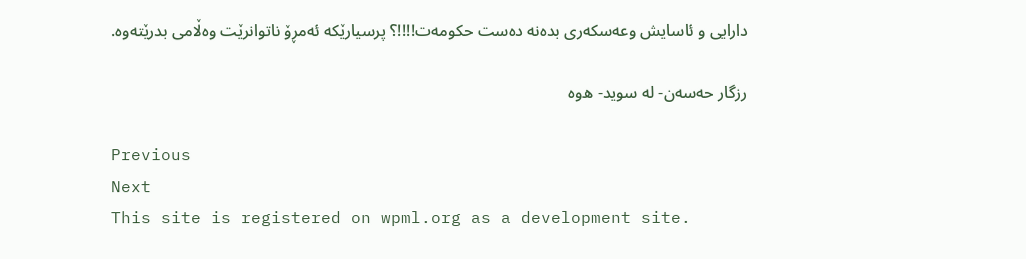دارایی و ئاسایش وعه‌‌سکه‌ری بده‌نه‌ ده‌ست حکو‌مه‌ت!!!!؟ پرسیارێکه‌ ئه‌مڕۆ ناتوانرێت وه‌ڵامی بدرێته‌وه‌‌.

رزگار حه‌سه‌ن- له‌ سوید- ه‌وه‌

Previous
Next
This site is registered on wpml.org as a development site.